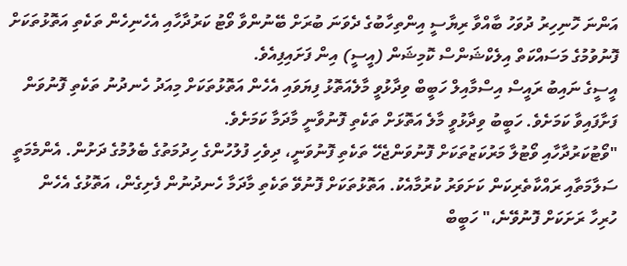އަންނަ ހޮނިހިރު ދުވަހު ބާއްވާ ރިޔާސީ އިންތިހާބުގެ ދެވަނަ ބުރަށް ބޭނުންވާ ވޯޓު ކަރުދާހާއި އެހެނިހެން ތަކެތި އަތޮޅުތަކަށް ފޮނުވުމުގެ މަސައްކަތް އިލެކްޝަންސް ކޮމިޝަން (އީސީ) އިން ފަށައިފިއެވެ.
އީސީގެ ނައިބު ރައީސް އިސްމާއިލް ހަބީބް ވިދާޅުވީ މާލެއަތޮޅު ފިޔަވައި އެހެން އަތޮޅުތަކަށް މިއަދު ހެނދުނު ތަކެތި ފޮނުވަން ފަށާފައިވާ ކަމަށެވެ. ހަބީބު ވިދާޅުވީ މާލެ އަތޮޅަށް ތަކެތި ފޮނުވާނީ މާދަމާ ކަމަށެވެ.
"ވޯޓުކަރުދާހާއި ވޯޓުލާ މަރުކަޒުތަކަށް ފޮނުވަންޖެހޭ ތަކެތި ފޮނުވަނީ، ދިވެހި ފުލުހުންގެ ހިދުމަތުގެ ބެލުމުގެ ދަށުން. އެންމެމަތީ ސަލާމަތާއި ރައްކާތެރިކަން ކަށަވަރު ކުރުމާއެކު. އަތޮޅުތަކަށް ފޮނުވޭ ތަކެތި މާދަމާ ހެނދުނުން ފެށިގެން، އަތޮޅުގެ އެހެން ހުރިހާ ރަށަކަށް ފޮނުވޭނެ،" ހަބީބް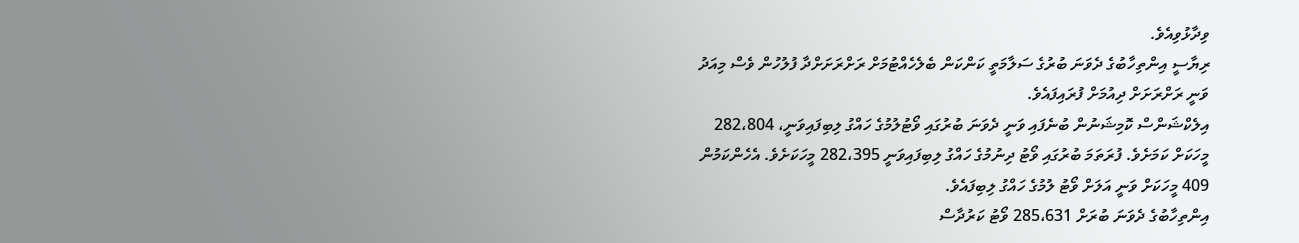ވިދާޅުވިއެވެ.
ރިޔާސީ އިންތިހާބުގެ ދެވަނަ ބުރުގެ ސަލާމަތީ ކަންކަން ބެލެހެއްޓުމަށް ރަށްރަށަށްދާ ފުލުހުން ވެސް މިއަދު ވަނީ ރަށްރަށަށް ދިއުމަށް ފުރައިފައެވެ.
އިލެކްޝަންސް ކޮމިޝަނުން ބުނެފައި ވަނީ ދެވަނަ ބުރުގައި ވޯޓުލުމުގެ ހައްގު ލިބިފައިވަނީ، 282،804 މީހަކަށް ކަމަށެވެ. ފުރަތަމަ ބުރުގައި ވޯޓު ދިނުމުގެ ހައްގު ލިބިފައިވަނީ 282،395 މީހަކަށެވެ. އެހެންކަމުން 409 މީހަކަށް ވަނީ އަލަށް ވޯޓު ލުމުގެ ހައްގު ލިބިފައެވެ.
އިންތިހާބުގެ ދެވަނަ ބުރަށް 285،631 ވޯޓު ކަރުދާސް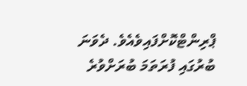ޕްރިންޓްކޮށްފައިވެއެވެ. ދެވަނަ ބުރުގައި ފުރަތަމަ ބުރަށްވުރެ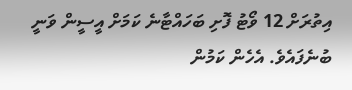އިތުރަށް 12 ވޯޓު ފޮށި ބަހައްޓާނެ ކަމަށް އީސީން ވަނީ ބުނެފައެވެ. އެހެން ކަމުން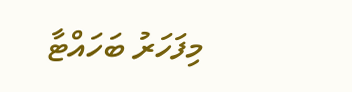މިފަހަރު ބަހައްޓާ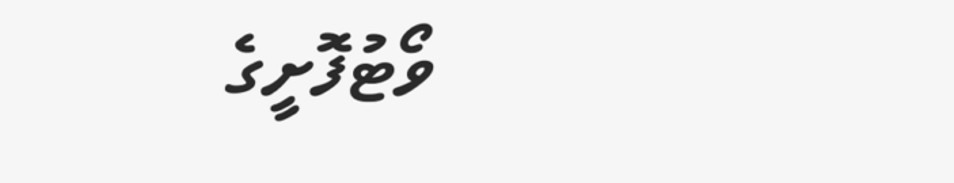ވޯޓުފޮށީގެ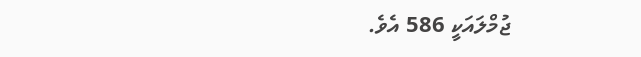ޖުމްލައަކީ 586 އެވެ.